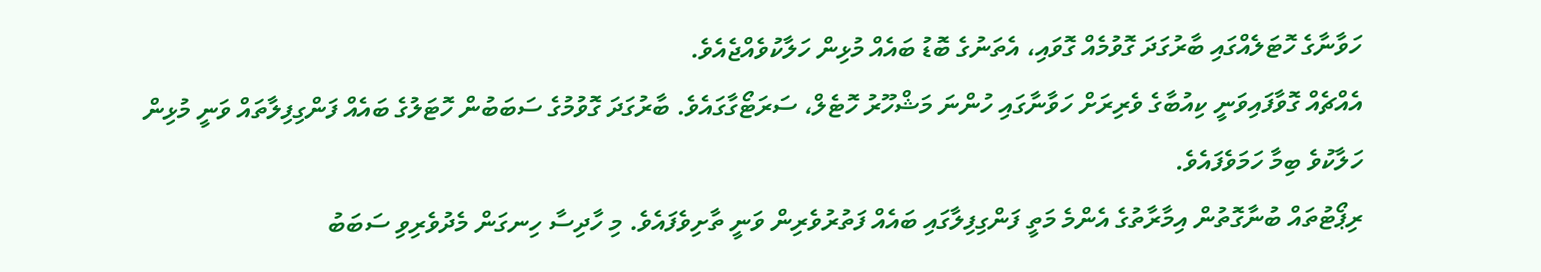ހަވާނާގެ ހޮޓަލެއްގައި ބާރުގަދަ ގޮވުމެއް ގޮވައި، އެތަނުގެ ބޮޑު ބައެއް މުޅިން ހަލާކުވެއްޖެއެވެ.
އެއްޗެއް ގޮވާފައިވަނީ ކިއުބާގެ ވެރިރަށް ހަވާނާގައި ހުންނަ މަޝްހޫރު ހޮޓެލް، ސަރަޓޯގާގައެވެ. ބާރުގަދަ ގޮވުމުގެ ސަބަބުން ހޮޓަލުގެ ބައެއް ފަންގިފިލާތައް ވަނީ މުޅިން ހަލާކުވެ ބިމާ ހަމަވެފައެވެ.
ރިޕޯޓުތައް ބުނާގޮތުން އިމާރާތުގެ އެންމެ މަތީ ފަންގިފިލާގައި ބައެއް ފަތުރުވެރިން ވަނީ ތާށިވެފައެވެ. މި ހާދިސާ ހިނގަން މެދުވެރިވި ސަބަބު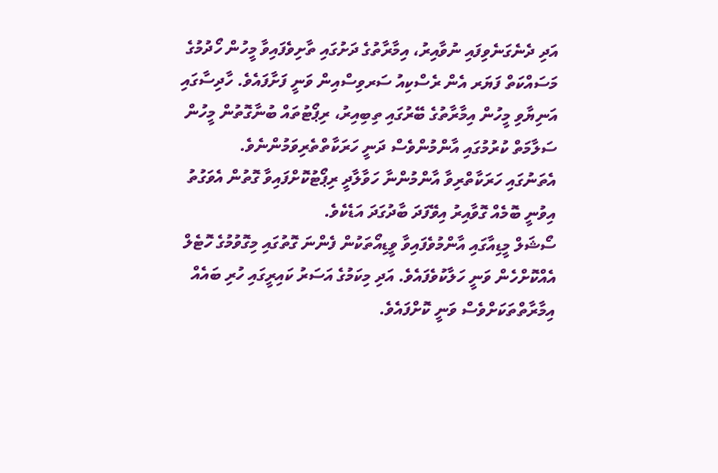އަދި ދެނެގަނެވިފައި ނުވާއިރު، އިމާރާތުގެ ދަށުގައި ތާށިވެފައިވާ މީހުން ހޯދުމުގެ މަސައްކަތް ފަޔަރ އެން ރެސްކިއު ސަރވިސްއިން ވަނީ ފަށާފައެވެ. ހާދިސާގައި އަނިޔާވި މީހުން އިމާރާތުގެ ބޭރުގައި ތިބިއިރު، ރިޕޯޓުތައް ބުނާގޮތުން މީހުން ސަލާމަތް ކުރުމުގައި އާންމުންވެސް ދަނީ ހަރަކާތްތެރިވަމުންނެވެ.
އެތަނުގައި ހަރަކާތްރިވާ އާންމުންނާ ހަވާލާދީ ރިޕޯޓުކޮށްފައިވާ ގޮތުން އެވަގުތު އިވުނީ ބޮމެއް ގޮވާއިރު އިވޭފަދަ ބާދުގަދަ އަޑެކެވެ.
ސޯޝަލް މީޑިއާގައި އާންމުވެފައިވާ ވީޑިއޯތަކުން ފެންނަ ގޮތުގައި މިގޮވުމުގެ ހޮޓެލް އެއްކޮށްހެން ވަނީ ހަލާކުވެފައެވެ. އަދި މިކަމުގެ އަސަރު ކައިރީގައި ހުރި ބައެއް އިމާރާތްތަކަށްވެސް ވަނީ ކޮށްފައެވެ.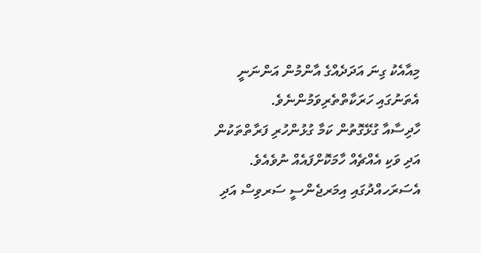މިއާއެކު ގިނަ އަދަދެއްގެ އާންމުން އަންނަނީ އެތަނުގައި ހަރަކާތްތެރިވަމުންނެވެ.
ހާދިސާއާ ގުޅޭގޮތުން ކަމާ ގުޅުންހުރި ފަރާތްތަކުން އަދި ވަކި އެއްޗެއް ހާމަކޮށްފައެއް ނުވެއެވެ. އެސަރަހއްދުގައި އިމަރޖެންސީ ސަރވިސް އަދި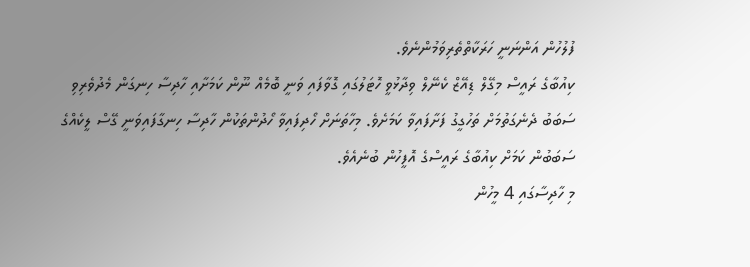ފުލުހުން އަންނަނީ ހަރަކާތްތެރިވަމުންނެވެ.
ކިއުބާގެ ރައީސް މިގޭލް ޑިއޭޒް ކެނޭލް ވިދާޅުވީ ހޮޓަލުގައި ގޮވާފައި ވަނީ ބޮމެއް ނޫން ކަމަށާއި ހާދިސާ ހިނގަން މެދުވެރިވި ސަބަބު ދެނެގަތުމަށް ތަހުގީގު ފަށާފައިވާ ކަމަށެވެ. މިހާތަނަށް ހޯދިފައިވާ ހޯދުންތަކުން ހާދިސާ ހިނގާފައިވަނީ ގޭސް ލީކެއްގެ ސަބަބުން ކަމަށް ކިއުބާގެ ރައީސްގެ އޮފީހުން ބުނެއެވެ.
މި ހާދިސާގައި 4 މީހުން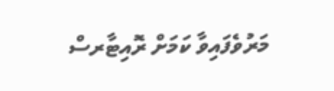މަރުވެފައިވާ ކަމަށް ރޮއިޓާރސް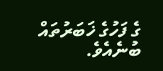ގެ ފަހުގެ ޚަބަރުތައް ބުނެއެވެ.